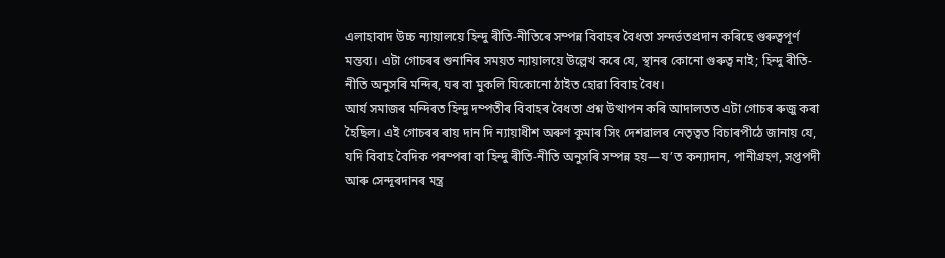এলাহাবাদ উচ্চ ন্যায়ালয়ে হিন্দু ৰীতি-নীতিৰে সম্পন্ন বিবাহৰ বৈধতা সন্দৰ্ভতপ্ৰদান কৰিছে গুৰুত্বপূৰ্ণ মন্তব্য। এটা গোচৰৰ শুনানিৰ সময়ত ন্যায়ালয়ে উল্লেখ কৰে যে, স্থানৰ কোনো গুৰুত্ব নাই; হিন্দু ৰীতি-নীতি অনুসৰি মন্দিৰ, ঘৰ বা মুকলি যিকোনো ঠাইত হোৱা বিবাহ বৈধ।
আৰ্য সমাজৰ মন্দিৰত হিন্দু দম্পতীৰ বিবাহৰ বৈধতা প্ৰশ্ন উত্থাপন কৰি আদালতত এটা গোচৰ ৰুজু কৰা হৈছিল। এই গোচৰৰ ৰায় দান দি ন্যায়াধীশ অৰুণ কুমাৰ সিং দেশৱালৰ নেতৃত্বত বিচাৰপীঠে জানায় যে, যদি বিবাহ বৈদিক পৰম্পৰা বা হিন্দু ৰীতি-নীতি অনুসৰি সম্পন্ন হয়—য’ত কন্যাদান, পানীগ্ৰহণ, সপ্তপদী আৰু সেন্দূৰদানৰ মন্ত্ৰ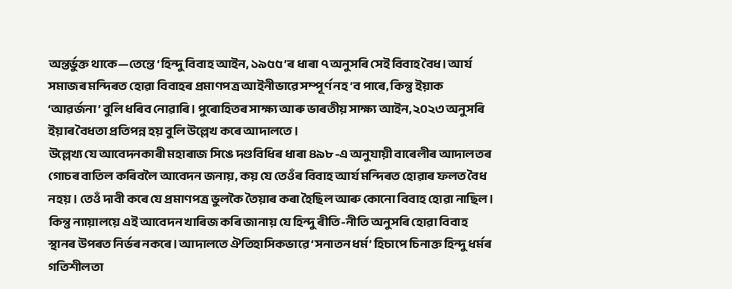অন্তৰ্ভুক্ত থাকে—তেন্তে ‘হিন্দু বিবাহ আইন, ১৯৫৫’ৰ ধাৰা ৭ অনুসৰি সেই বিবাহ বৈধ। আৰ্য সমাজৰ মন্দিৰত হোৱা বিবাহৰ প্ৰমাণপত্ৰ আইনীভাৱে সম্পূৰ্ণ নহ’ব পাৰে, কিন্তু ইয়াক ‘আৱৰ্জনা’ বুলি ধৰিব নোৱাৰি। পুৰোহিতৰ সাক্ষ্য আৰু ভাৰতীয় সাক্ষ্য আইন, ২০২৩ অনুসৰি ইয়াৰ বৈধতা প্ৰতিপন্ন হয় বুলি উল্লেখ কৰে আদালতে।
উল্লেখ্য যে আবেদনকাৰী মহাৰাজ সিঙে দণ্ডবিধিৰ ধাৰা ৪৯৮-এ অনুযায়ী বাৰেলীৰ আদালতৰ গোচৰ বাতিল কৰিবলৈ আবেদন জনায়, কয় যে তেওঁৰ বিবাহ আৰ্য মন্দিৰত হোৱাৰ ফলত বৈধ নহয়। তেওঁ দাবী কৰে যে প্ৰমাণপত্ৰ ভুলকৈ তৈয়াৰ কৰা হৈছিল আৰু কোনো বিবাহ হোৱা নাছিল। কিন্তু ন্যায়ালয়ে এই আবেদন খাৰিজ কৰি জানায় যে হিন্দু ৰীতি-নীতি অনুসৰি হোৱা বিবাহ স্থানৰ উপৰত নিৰ্ভৰ নকৰে। আদালতে ঐতিহাসিকভাৱে ‘সনাতন ধৰ্ম’ হিচাপে চিনাক্ত হিন্দু ধৰ্মৰ গতিশীলতা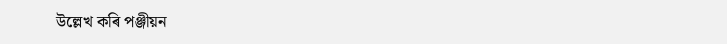উল্লেখ কৰি পঞ্জীয়ন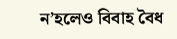ন’হলেও বিবাহ বৈধ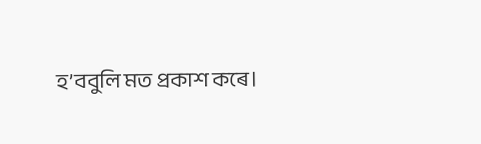হ’ববুলি মত প্ৰকাশ কৰে।